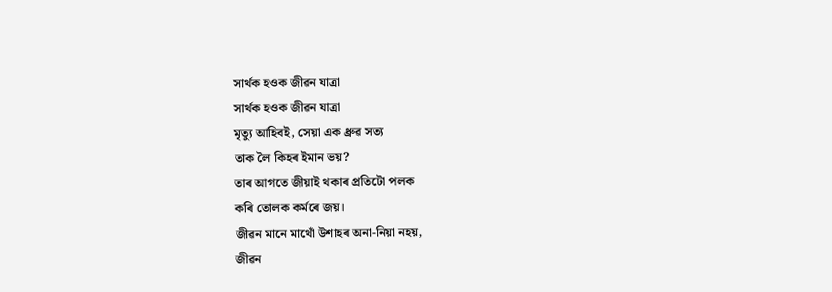সাৰ্থক হওক জীৱন যাত্ৰা
সাৰ্থক হওক জীৱন যাত্ৰা
মৃত্যু আহিবই, সেয়া এক ধ্ৰুৱ সত্য
তাক লৈ কিহৰ ইমান ভয়?
তাৰ আগতে জীয়াই থকাৰ প্ৰতিটো পলক
কৰি তোলক কৰ্মৰে জয়।
জীৱন মানে মাথোঁ উশাহৰ অনা-নিয়া নহয়,
জীৱন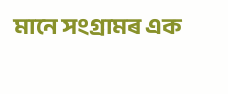মানে সংগ্ৰামৰ এক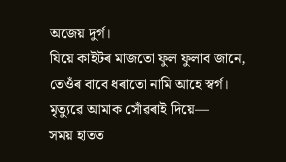অজেয় দুৰ্গ।
যিয়ে কাইটৰ মাজতো ফুল ফুলাব জানে,
তেওঁৰ বাবে ধৰাতো নামি আহে স্বৰ্গ।
মৃত্যুৱে আমাক সোঁৱৰাই দিয়ে—
সময় হাতত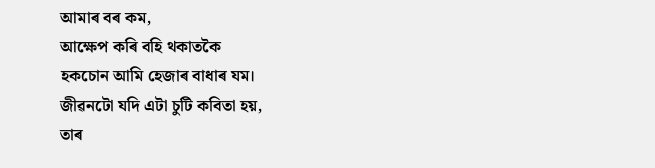আমাৰ বৰ কম,
আক্ষেপ কৰি বহি থকাতকৈ
হকচোন আমি হেজাৰ বাধাৰ যম।
জীৱনটো যদি এটা চুটি কবিতা হয়,
তাৰ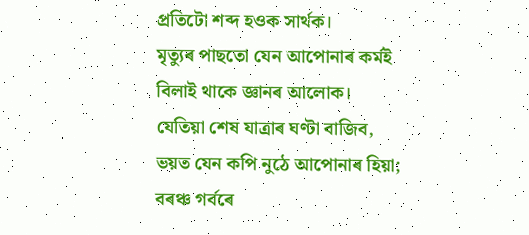প্ৰতিটো শব্দ হওক সাৰ্থক।
মৃত্যুৰ পাছতো যেন আপোনাৰ কৰ্মই
বিলাই থাকে জ্ঞানৰ আলোক।
যেতিয়া শেষ যাত্ৰাৰ ঘণ্টা বাজিব,
ভয়ত যেন কপি নুঠে আপোনাৰ হিয়া;
বৰঞ্চ গৰ্বৰে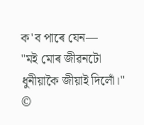ক'ব পাৰে যেন—
"মই মোৰ জীৱনটো ধুনীয়াকৈ জীয়াই দিলোঁ।"
©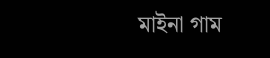মাইনা গাম